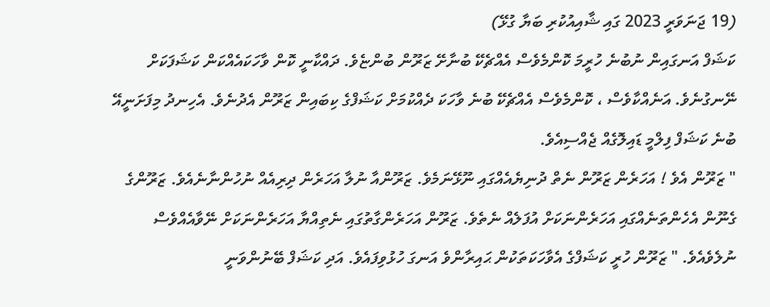(19 ޖަނަވަރީ 2023 ގައި ޝާއިއުކުރި ބަޔާ ގުޅޭ)
ކަޝަފް އަނގައިން ނުބުނެ ހުރީމަ ކޮންމެވެސް އެއްޗެކޭ ބުނާށޭ ޒަރޫން ބުންޏެވެ. ދައްކާނީ ކޮން ވާހަކައެއްކަން ކަޝަފަކަށް ނޭނގުނެވެ. އަނެއްކާވެސް ، ކޮންމެވެސް އެއްޗެކޭ ބުނެ ވާހަކަ ދެއްކުމަށް ކަޝަފްގެ ކިބައިން ޒަރޫން އެދުނެވެ. އެހިނދު މިފަށަނީއޭ ބުނެ ކަޝަފް ފިލްމީ ޑައިލޮގެއް ޖެއްސިއެވެ.
" ޒަރޫން އެވެ ! އަހަރެން ޒަރޫން ނެތް ދުނިޔެއެއްގައި ނޫޅޭނަމެވެ. ޒަރޫންއާ ނުލާ އަހަރެން ދިރިއެއް ނުހުންނާނެއެވެ. ޒަރޫންގެ ގެނޫން އެހެންތަނެއްގައި އަހަރެންނަކަށް އުފަލެއް ނެތެވެ. ޒަރޫން އަހަރެންގާތުގައި ނެތިއްޔާ އަހަރެންނަކަށް ނޭވާއެއްވެސް ނުލެވެއެވެ. " ޒަރޫން ހުރީ ކަޝަފްގެ އެވާހަކަތަކުން ޙައިރާންވެ އަނގަ ހުޅުވިފައެވެ. އަދި ކަޝަފް ބޭނުންވަނީ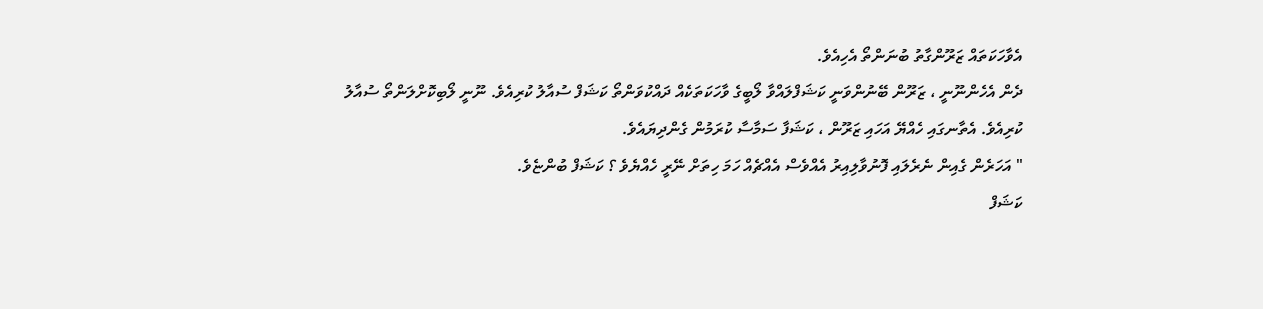އެވާހަކަތައް ޒަރޫންގާތު ބުނަންތޯ އެހިއެވެ.
ދެން އެހެންނޫނީ ، ޒަރޫން ބޭނުންވަނީ ކަޝަފްލައްވާ ލޯބީގެ ވާހަކަތަކެއް ދައްކުވަންތޯ ކަޝަފް ސުއާލު ކުރިއެވެ. ނޫނީ ލޯބިކޮށްލަންތޯ ސުއާލު ކުރިއެވެ. އެތާނގައި ހެއްޔޭ އަހައި ޒަރޫން ، ކަޝަފާ ސަމާސާ ކުރަމުން ގެންދިޔައެވެ.
" އަހަރެން ގެއިން ނެރެލައި ފޮނުވާލިއިރު އެއްވެސް އެއްޗެއް ހަމަ ހިތަށް ނޭރީ ހެއްޔެވެ ؟ ކަޝަފް ބުންޏެވެ.
ކަޝަފް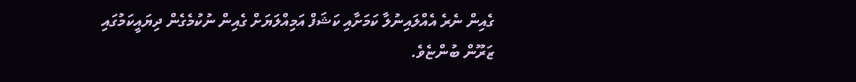ގެއިން ނެރެ އެއްލައިނުލާ ކަމަށާއި ކަޝަފް އަމިއްލަޔަށް ގެއިން ނުކުމެގެން ދިޔައީކަމުގައި ޒަރޫން ބުންޏެވެ.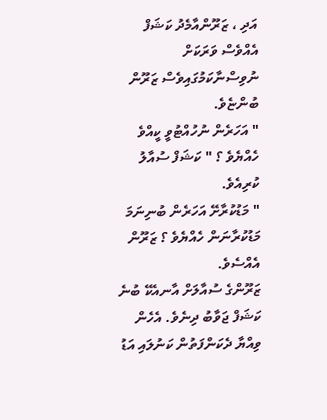އަދި ، ޒަރޫންއާމެދު ކަޝަފް އެއްވެސް ވަރަކަށް ނުވިސްނާކަމުގައިވެސް ޒަރޫން ބުންޏެވެ.
" އަހަރެން ނުހުއްޓުވީ ކީއްވެ ހެއްޔެވެ ؟ " ކަޝަފް ސުއާލު ކުރިއެވެ.
" މަޑުކުރާށޭ އަހަރެން ބުނިނަމަ މަޑުކުރާނަން ހެއްޔެވެ ؟ ޒަރޫން އެއްސެވެ.
ޒަރޫންގެ ސުއާލަށް އާނއެކޭ ބުނެ ކަޝަފް ޖަވާބު ދިނެވެ. އެހެން ވިއްޔާ ދެކަންފަތުން ކަނުލައި އަޑު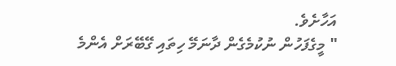އަހާށެވެ.
" މީގެފަހުން ނުކުމެގެން ދާނަމޭ ހިތައި ގޭބޭރަށް އެންމެ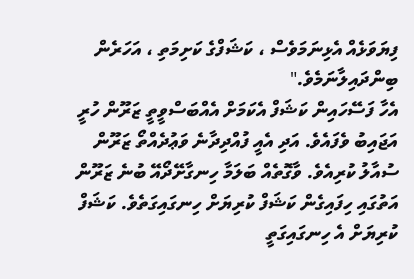ފިޔަވަޅެއް އެޅިނަމަވެސް ، ކަޝަފްގެ ކަށިމަތި ، އަހަރެން ބިންދައިލާނަމެވެ."
އެހާ ފަސޭހައިން ކަޝަފް އެކަމަށް އެއްބަސްވީތީ ޒަރޫން ހުރީ އަޖައިބު ވެފައެވެ. އަދި އެއީ ފުއްދިދާނެ ވަޢުދެއްތޯ ޒަރޫން ސުއާލު ކުރިއެވެ. ވާގޮތެއް ބަލަމާ ހިނގާށޭދޯއޭ ބުނެ ޒަރޫން އަތުގައި ހިފައިގެން ކަޝަފް ކުރިޔަށް ހިނގައިގަތެވެ. ކަޝަފް ކުރިޔަށް އެ ހިނގައިގަތީ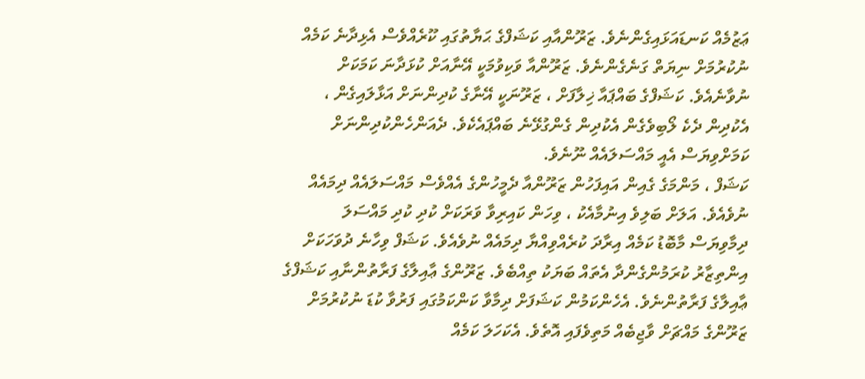ޢަޒުމެއް ކަނޑައަޅައިގެންނެވެ. ޒަރޫންއާއި ކަޝަފްގެ ޙަޔާތުގައި ކޫރެއްވެސް އެޅިދާނެ ކަމެއް ނުކުރުމަށް ނިޔަތް ގަނެގެންނެވެ. ޒަރޫންއާ ވަކިވުމަކީ އޭނާއަށް ކުޅަދާނަ ކަމަކަށް ނުވާނެއެވެ. ކަޝަފްގެ ބައްޕައާ ޚިލާފަށް ، ޒަރޫނަކީ އޭނާގެ ކުދިންނަށް އަޅާލައިގެން ، އެކުދިން ދެކެ ލޯބިވެގެން އެކުދިން ގެންގުޅޭނެ ބައްޕައެކެވެ. ދެއަންހެންކުދިންނަށް ކަމަށްވިޔަސް އެއީ މައްސަލައެއް ނޫނެވެ.
ކަޝަފް ، މަންމަގެ ގެއިން އައިފަހުން ޒަރޫންއާ ދެމީހުންގެ އެއްވެސް މައްސަލައެއް ދިމައެއް ނުވެއެވެ. އަލަށް ބަލިވެ އިނުމާއެކު ، ވިހަން ކައިރިވާ ވަރަކަށް ކުދި ކުދި މައްސަލަ ދިމާވިޔަސް މާބޮޑު ކަމެއް އިރާދަ ކުރެއްވިއްޔާ ދިމައެއް ނުވެއެވެ. ކަޝަފް ވިހާނެ ދުވަހަކަށް އިންތިޒާރު ކުރަމުންގެންދާ އެތައް ބަޔަކު ތިއްބެވެ. ޒަރޫންގެ ޢާއިލާގެ ފަރާތުންނާއި ކަޝަފްގެ ޢާއިލާގެ ފަރާތުންނެވެ. އެހެންކަމުން ކަޝަފަށް ދިމާވާ ކަންކަމުގައި ފަރުވާ ކުޑަ ނުކުރުމަށް ޒަރޫންގެ މައްޗަށް ވާޖިބެއް މަތިވެފައި އޮތެވެ. އެކަހަލަ ކަމެއް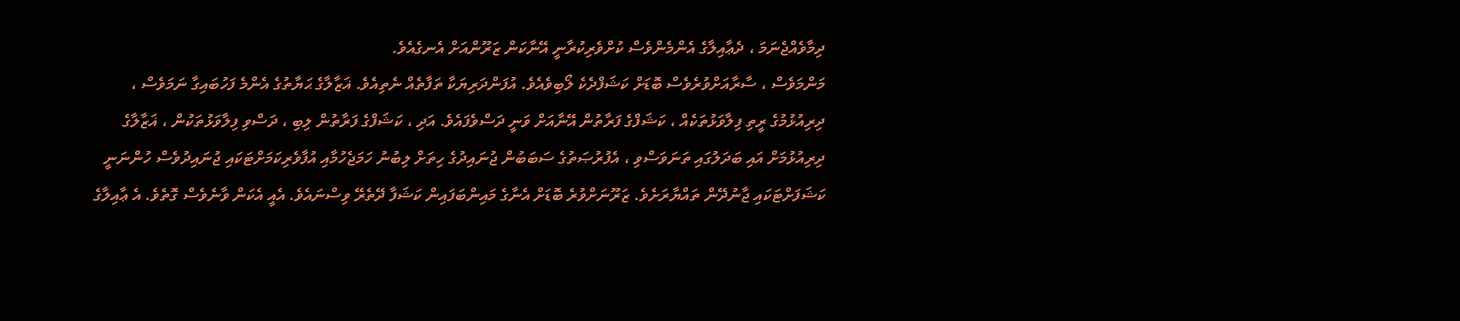ދިމާވެއްޖެނަމަ ، ދެޢާއިލާގެ އެންމެންވެސް ކުށްވެރިކުރާނީ އޭނާކަން ޒަރޫންއަށް އެނގެއެވެ.
މަންމަވެސް ، ސާރާއަށްވުރެވެސް ބޮޑަށް ކަޝަފްދެކެ ލޯބިވެއެވެ. އުފަންދަރިޔަކާ ތަފާތެއް ނެތިއެވެ. ޣަޒާލާގެ ޙަޔާތުގެ އެންމެ ފަހުބައިގާ ނަމަވެސް ، ދިރިއުޅުމުގެ ރީތި ފިލާވަޅުތަކެއް ، ކަޝަފްގެ ފަރާތުން އޭނާއަށް ވަނީ ދަސްވެފައެވެ. އަދި ، ކަޝަފްގެ ފަރާތުން ލިބި ، ދަސްވި ފިލާވަޅުތަކުން ، ޣަޒާލާގެ ދިރިއުޅުމަށް އައި ބަދަލުގައި ތަނަވަސްވި ، އެފުރުޞަތުގެ ސަބަބުން ޖުނައިދުގެ ހިތަށް ލިބުނު ހަމަޖެހުމާއި އުފާވެރިކަމަށްޓަކައި ޖުނައިދުވެސް ހުންނަނީ ކަޝަފަށްޓަކައި ޖާނުދޭން ތައްޔާރަށެވެ. ޒަރޫނަށްވުރެ ބޮޑަށް އެނާގެ މައިންބަފައިން ކަޝަފާ ދޭތެރޭ ވިސްނައެވެ. އެއީ އެކަން ވާނެވެސް ގޮތެވެ. އެ ޢާއިލާގެ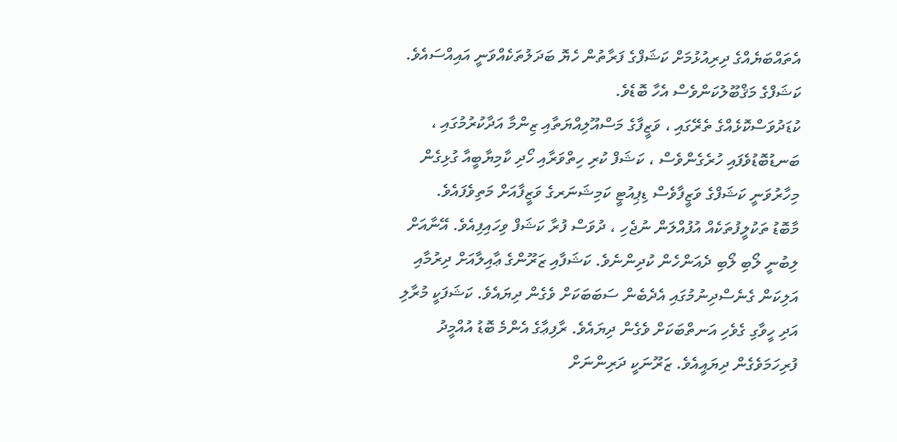އެތައްބަޔެއްގެ ދިރިއުޅުމަށް ކަޝަފްގެ ފަރާތުން ހެޔޮ ބަދަލުތަކެއްވަނީ އައިއްސައެވެ. ކަޝަފްގެ މަޤްބޫލުކަންވެސް އެހާ ބޮޑެވެ.
ކުޑަދުވަސްކޮޅެއްގެ ތެރޭގައި ، ވަޒީފާގެ މަސްއޫލިއްޔަތާއި ޒިންމާ އަދާކުރުމުގައި ، ބަނޑުބޮޑުވެފައި ހުރެގެންވެސް ، ކަޝަފް ކުރި ހިތްވަރާއި ހޯދި ކާމިޔާބީއާ ގުޅިގެން މިހާރުވަނީ ކަޝަފްގެ ވަޒީފާވެސް ޑިޕިއުޓީ ކަމިޝަނަރގެ ވަޒީފާއަށް މަތިވެފައެވެ.
މާބޮޑު ތަކުލީފުތަކެއް އުފުއްލަން ނުޖެހި ، ދުވަސް ފުރާ ކަޝަފް ވިހައިފިއެވެ. އޭނާއަށް ލިބުނީ ލޯބި ލޯބި ދެއަންހެން ކުދިންނެވެ. ކަޝަފާއި ޒަރޫންގެ ޢާއިލާއަށް ދިރުމާއި އަލިކަން ގެނެސްދިނުމުގައި އެދެބެން ސަބަބަކަށް ވެގެން ދިޔައެވެ. ކަޝަފަކީ މުރާލި އަދި ހީވާގި ގެވެހި އަނތްބަކަށް ވެގެން ދިޔައެވެ. ރާފިޢާގެ އެންމެ ބޮޑު އުއްމީދު ފުރިހަމަވެގެން ދިޔައީއެވެ. ޒަރޫނަކީ ދަރިންނަށް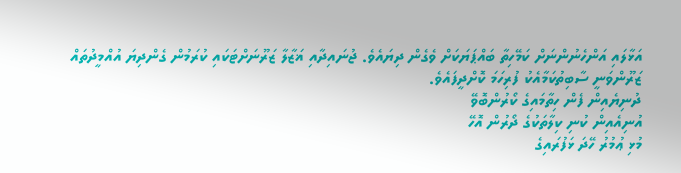އަޅާލައި އަންހެނުންނަށް ކަމޭހިތާ ބައްޕަޔަކަށް ވެގެން ދިޔައެވެ. ޖުނައިދާއި ޣަޒާލާ ޒަރޫނަށްޓަކައި ކުރަމުން ގެންދިޔަ އުއްމީދުތައް ޒަރޫންވަނީ ސާބިތުކަމާއެކު ފުރިހަމަ ކޮށްދީފައެވެ.
ދުނިޔެއިން ފެން ހިތާމައިގެ ކޯރުންބޮވޭ
އުނިއެއިން ކުނި ކިލާތަކުގެ ދޯރުން އޮހޭ
މުޅި ޢުމުރު ހޭދަ ޅަފުރައިގެ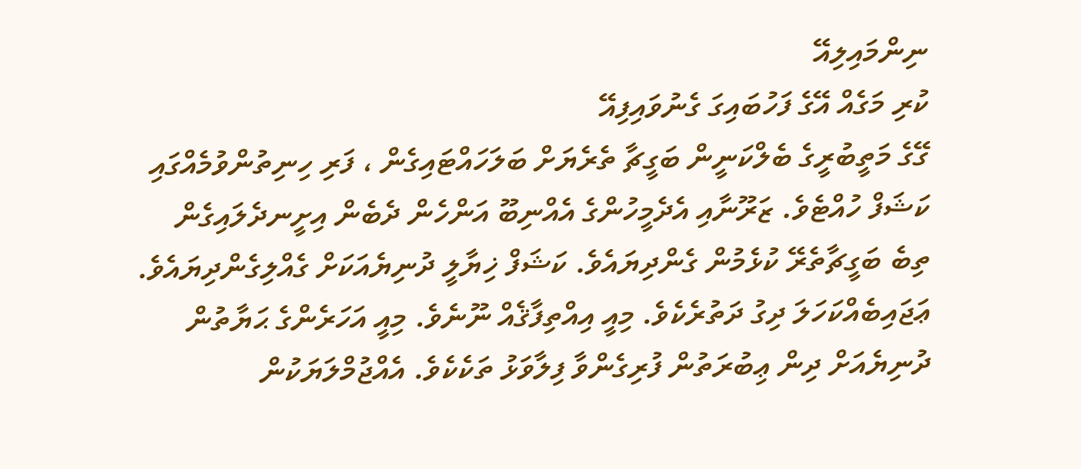ނިންމައިލިއޭ
ކުރި މަގެއް އޭގެ ފަހުބައިގަ ގެނުވައިފިއޭ
ގޭގެ މަތީބުރީގެ ބެލްކަނީން ބަގީޗާ ތެރެޔަށް ބަލަހައްޓައިގެން ، ފަރި ހިނިތުންވުމެއްގައި ކަޝަފް ހުއްޓެވެ. ޒަރޫނާއި އެދެމީހުންގެ އެއްނިބޫ އަންހެން ދެބެން އިށީނދެލައިގެން ތިބެ ބަގީޗާތެރޭ ކުޅެމުން ގެންދިޔައެވެ. ކަޝަފް ޚިޔާލީ ދުނިޔެއަކަށް ގެއްލިގެންދިޔައެވެ.
ޢަޖައިބެއްކަހަލަ ދިގު ދަތުރެކެވެ. މިއީ އިއްތިފާޤެއް ނޫނެވެ. މިއީ އަހަރެންގެ ޙަޔާތުން ދުނިޔެއަށް ދިން ޢިބުރަތުން ފުރިގެންވާ ފިލާވަޅު ތަކެކެވެ. އެއްޖުމްލަޔަކުން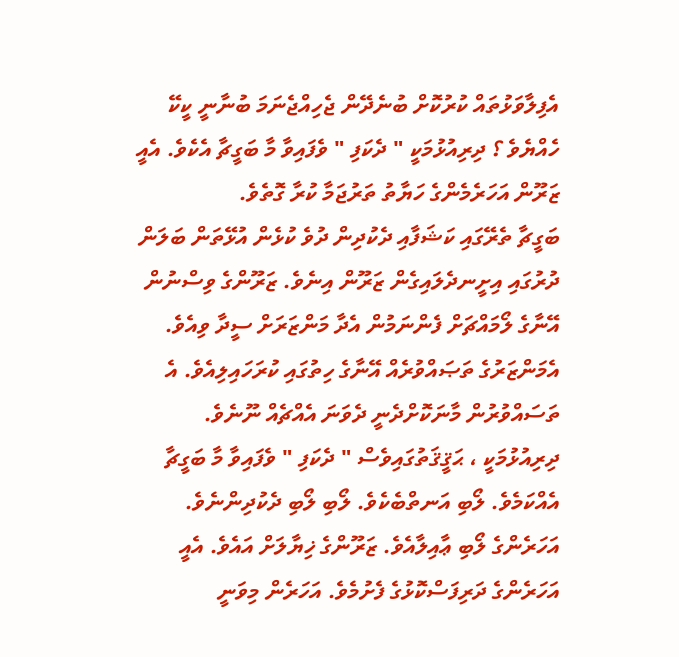އެފިލާވަޅުތައް ކުރުކޮށް ބުނެދޭން ޖެހިއްޖެނަމަ ބުނާނީ ކީކޭ ހެއްޔެވެ ؟ ދިރިއުޅުމަކީ " ދެކަފި " ވެފައިވާ މާ ބަގީޗާ އެކެވެ. އެއީ ޒަރޫން އަހަރެމެންގެ ހަޔާތު ތަރުޖަމާ ކުރާ ގޮތެވެ.
ބަގީޗާ ތެރޭގައި ކަޝަފާއި ދެކުދިން ދުވެ ކުޅެން އުޅޭތަން ބަލަން ދުރުގައި އިށީނދެލައިގެން ޒަރޫން އިނެވެ. ޒަރޫންގެ ވިސްނުން އޭނާގެ ލޯމައްޗަށް ފެންނަމުން އެދާ މަންޒަރަށް ސީދާ ވިއެވެ. އެމަންޒަރުގެ ތަޞައްވުރެއް އޭނާގެ ހިތުގައި ކުރަހައިލިއެވެ. އެ ތަސައްވުރުން މާނަކޮށްދެނީ ދެވަނަ އެއްޗެއް ނޫނެވެ. ދިރިއުޅުމަކީ ، ޙަޤީޤަތުގައިވެސް " ދެކަފި " ވެފައިވާ މާ ބަގީޗާ އެއްކަމެވެ. ލޯބި އަނތްބެކެވެ. ލޯބި ލޯބި ދެކުދިންނެވެ. އަހަރެންގެ ލޯބި ޢާއިލާއެވެ. ޒަރޫންގެ ޚިޔާލަށް އައެވެ. އެއީ އަހަރެންގެ ދަރިފަސްކޮޅުގެ ފެށުމެވެ. އަހަރެން މިވަނީ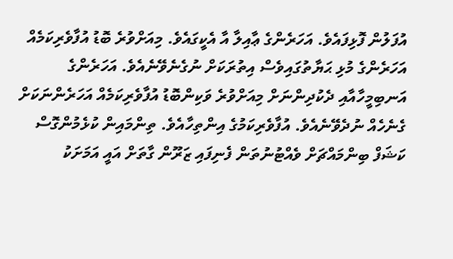އުފަލުން ފޮޅިފައެވެ. އަހަރެންގެ ޢާއިލާ އާ އެކީގައެވެ. މިއަށްވުރެ ބޮޑު އުފާވެރިކަމެއް އަހަރެންގެ މުޅި ޙަޔާތުގައިވެސް އިތުރަކަށް ނުގެނެވޭނެއެވެ. އަހަރެންގެ އަނބިމީހާއާއި ދެކުދިންނަށް މިއަށްވުރެ ވަކިންބޮޑު އުފާވެރިކަމެއް އަހަރެންނަކަށް ގެނެހެއް ނުދެވޭނެއެވެ. އުފާވެރިކަމުގެ އިންތިހާއެވެ. ތިންމައިން ކުޅެމުންގޮސް ކަޝަފް ބިންމައްޗަށް ވެއްޓުނުތަން ފެނިފައި ޒަރޫން ގާތަށް އައީ އަމަށަކު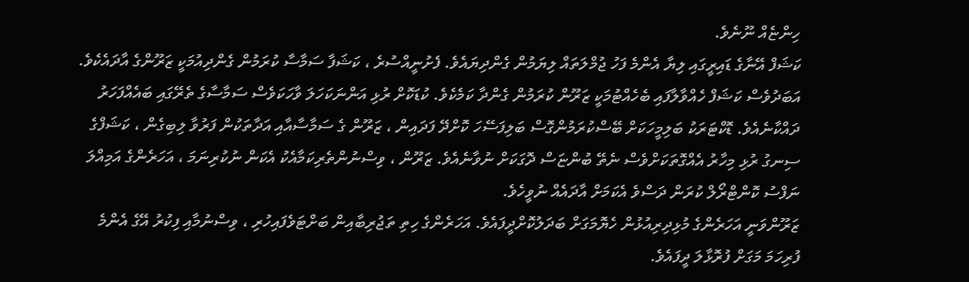ހިންޏެއް ނޫނެވެ.
ކަޝަފް އޭނާގެ ޑައިރީގައި ލިޔާ އެންމެ ފަހު ޖުމްލަތައް ލިޔަމުން ގެންދިޔައެވެ. ފެށުނީއްސުރެ ، ކަޝަފާ ސަމާސާ ކުރަމުން ގެންދިއުމަކީ ޒަރޫންގެ އާދައެކެވެ. އަބަދުވެސް ކަޝަފް ހެއްވާލާފައި ބެހެއްޓުމަކީ ޒަރޫން ކުރަމުން ގެންދާ ކަމެކެވެ. ކުޑަކޮށް ރުޅި އަންނަކަހަލަ ވާހަކަވެސް ސަމާސާގެ ތެރޭގައި ބައެއްފަހަރު ދައްކާނެއެވެ. ޑޮކްޓަރަކު ބަލިމީހަކަށް ބޭސްކުރަމުންގޮސް ބަލިފަސޭހަ ކޮށްދޭ ފަދައިން ، ޒަރޫން ގެ ސަމާސާއާއި އަދާތަކުން ފަރުވާ ލިބިގެން ، ކަޝަފްގެ ސިނގު ރުޅި މިހާރު އެއްގޮތަކަށްވެސް ނެތޭ ބުންޏަސް ދޮގަކަށް ނުވާނެއެވެ. ޒަރޫން ، ވިސްނުންތެރިކަމާއެކު އެކަން ނުކުރިނަމަ ، އަހަރެންގެ އަމިއްލަ ނަފްސު ކޮންޓްރޯލް ކުރަން ދަސްވެ އެކަމަށް އާދައެއް ނުވީހެވެ.
ޒަރޫންވަނީ އަހަރެންގެ މުޅިދިރިއުޅުން ހެޔޮމަގަށް ބަދަލުކޮށްދީފައެވެ. އަހަރެންގެ ހިތި ތަޖުރިބާއިން ބަށްޓަވެފައިހުރި ، ވިސްނުމާއި ފިކުރު އޭގެ އެންމެ ފުރިހަމަ މަގަށް ފުރޮޅާލަ ދީފައެވެ.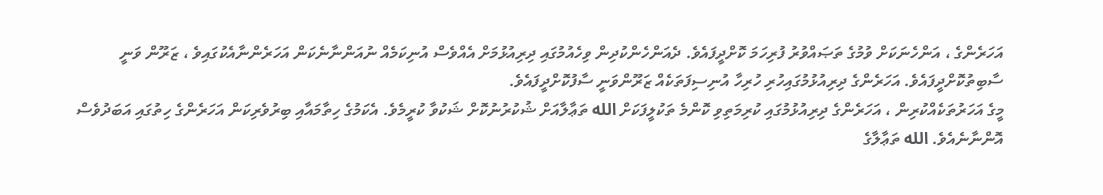އަހަރެންގެ ، އަންހެނަކަށް ވުމުގެ ތަޞައްވުރު ފުރިހަމަ ކޮށްދީފައެވެ. ދެއަންހެންކުދިން ވިހެއުމުގައި ދިރިއުޅުމަށް އެއްވެސް އުނިކަމެއް ނުއަންނާނެކަން އަހަރެންނާއެކުގައިވެ ، ޒަރޫން ވަނީ ސާބިތުކޮށްދީފައެވެ. އަހަރެންގެ ދިރިއުޅުމުގައިހުރި ހުރިހާ އުނިސިފަތަކެއް ޒަރޫންވަނީ ސާފުކޮށްދީފައެވެ.
މީގެ އަހަރުތަކެއްކުރިން ، އަހަރެންގެ ދިރިއުޅުމުގައި ކުރިމަތިވި ކޮންމެ ތަކުލީފަކަށް الله ތަޢާލާއަށް ޝުކުރުނުކޮށް ޝަކުވާ ކުރީމެވެ. އެކަމުގެ ހިތާމައާއި ބިރުވެރިކަން އަހަރެންގެ ހިތުގައި އަބަދުވެސް އޮންނާނެއެވެ. الله ތަޢާލާގެ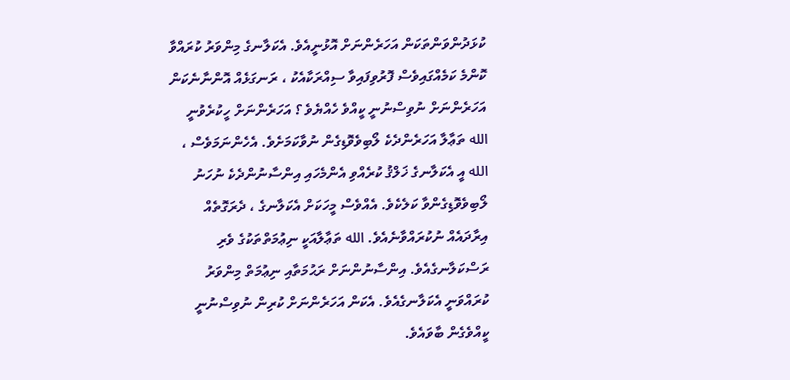ކުޅަދުންވަންތަކަން އަހަރެންނަށް އޮޅުނީއެވެ. އެކަލާނގެ މިންވަރު ކުރައްވާ ކޮންމެ ކަމެއްގައިވެސް ފޮރުވިފައިވާ ސިއްރަކާއެކު ، ރަނގަޅެއް އޮންނާނެކަން އަހަރެންނަށް ނުވިސްނުނީ ކީއްވެ ހެއްޔެވެ ؟ އަހަރެންނަށް ހީކުރެވުނީ الله ތަޢާލާ އަހަރެންދެކެ ލޯބިވެވޮޑިގެން ނުވާކަމަށެވެ. އެހެންނަމަވެސް ، الله އީ އެކަލާނގެ ޚަލްޤު ކުރެއްވި އެންމެހައި އިންސާނުންދެކެ ނުހަނު ލޯބިވެވޮޑިގެންވާ ކަލެކެވެ. އެއްވެސް މީހަކަށް އެކަލާނގެ ، ދެރަގޮތެއް އިރާދައެއް ނުކުރައްވާނެއެވެ. الله ތަޢާލާއަކީ ނިޢުމަތްތަކުގެ ވެރި ރަސްކަލާނގެއެވެ. އިންސާނުންނަށް ރަޙުމަތާއި ނިޢުމަތް މިންވަރު ކުރައްވަނީ އެކަލާނގެއެވެ. އެކަން އަހަރެންނަށް ކުރިން ނުވިސްނުނީ ކީއްވެގެން ބާވައެވެ.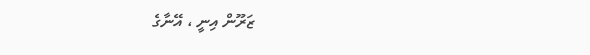ޒަރޫން އިނީ ، އޭނާގެ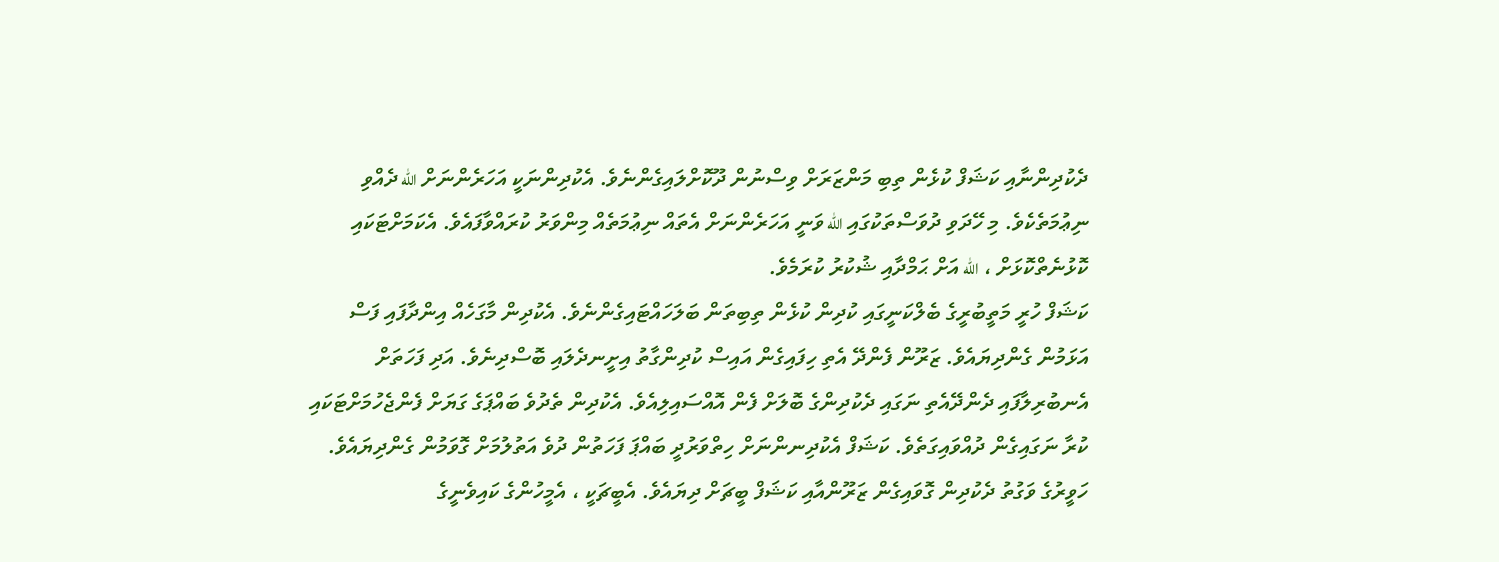ދެކުދިންނާއި ކަޝަފް ކުޅެން ތިބި މަންޒަރަށް ވިސްނުން ދޫކޮށްލައިގެންނެވެ. އެކުދިންނަކީ އަހަރެންނަށް الله ދެއްވި ނިޢުމަތެކެވެ. މި ހޭދަވި ދުވަސްތަކުގައި الله ވަނީ އަހަރެންނަށް އެތައް ނިޢުމަތެއް މިންވަރު ކުރައްވާފައެވެ. އެކަމަށްޓަކައި ކޮޅުނެތްކޮޅަށް ، الله އަށް ޙަމްދާއި ޝުކުރު ކުރަމެވެ.
ކަޝަފް ހުރީ މަތީބުރީގެ ބެލްކަނީގައި ކުދިން ކުޅެން ތިބިތަން ބަލަހައްޓައިގެންނެވެ. އެކުދިން މާގަހެއް އިންދާފައި ފަސް އަޅަމުން ގެންދިޔައެވެ. ޒަރޫން ފެންދޭ އެތި ހިފައިގެން އައިސް ކުދިންގާތު އިށީނދެލައި ބޮސްދިނެވެ. އަދި ފަހަތަށް އެނބުރިލާފައި ދެންދޭއެތި ނަގައި ދެކުދިންގެ ބޮލަށް ފެން އޮއްސައިލިއެވެ. އެކުދިން ތެދުވެ ބައްޕަގެ ގަޔަށް ފެންޖެހުމަށްޓަކައި ކުރާ ނަގައިގެން ދުއްވައިގަތެވެ. ކަޝަފް އެކުދިނންނަށް ހިތްވަރުދީ ބައްޕަ ފަހަތުން ދުވެ އަތުލުމަށް ގޮވަމުން ގެންދިޔައެވެ.
ހަވީރުގެ ވަގުތު ދެކުދިން ގޮވައިގެން ޒަރޫންއާއި ކަޝަފް ބީޗަށް ދިޔައެވެ. އެބީޗަކީ ، އެމީހުންގެ ކައިވެނީގެ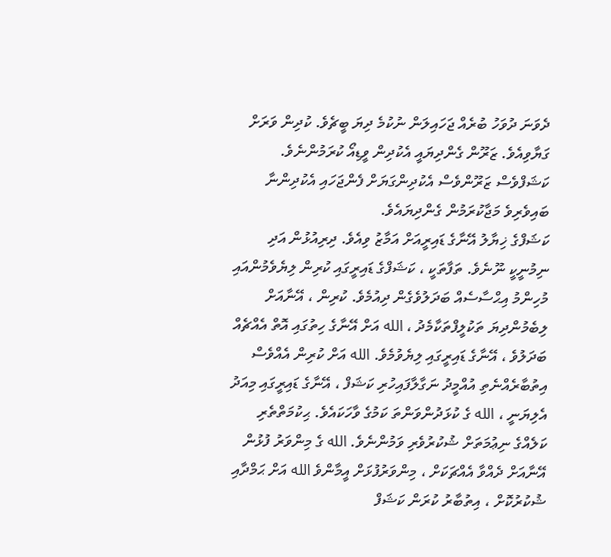ދެވަނަ ދުވަހު ބުރެއް ޖަހައިލަން ނުކުމެ ދިޔަ ބީޗެވެ. ކުދިން ވަރަށް ގަޔާވިއެވެ. ޒަރޫން ގެންދިޔައީ އެކުދިން ވީޑިއޯ ކުރަމުންނެވެ. ކަޝަފްވެސް ޒަރޫންވެސް އެކުދިންގަޔަށް ފެންޖަހައި އެކުދިންނާ ބައިވެރިވެ މަޖާކުރަމުން ގެންދިޔައެވެ.
ކަޝަފްގެ ޚިޔާލު އޭނާގެ ޑައިރީއަށް އަމާޒު ވިއެވެ. ދިރިއުޅުން އަދި ނިމުނީކީ ނޫނެވެ. ތަފާތަކީ ، ކަޝަފްގެ ޑައިރީގައި ކުރިން ލިޔެވެމުންއައި މުހިންމު އިޙްސާސެއް ބަދަލުވެގެން ދިއުމެވެ. ކުރިން ، އޭނާއަށް ލިބެމުންދިޔަ ތަކުލީފްތަކާމެދު ، الله އަށް އޭނާގެ ހިތުގައި އޮތް އެއްޗެއް ބަދަލުވެ ، އޭނާގެ ޑައިރީގައި ލިޔެވުމެވެ. الله އަށް ކުރިން އެއްވެސް އިތުބާރެއްނެތި އުއްމީދު ނަގާލާފައިހުރި ކަޝަފް ، އޭނާގެ ޑައިރީގައި މިއަދު އެލިޔަނީ ، الله ގެ ކުޅަދުންވަންތަ ކަމުގެ ވާހަކައެވެ. ޙިކުމަތްތެރި ކަލެއްގެ ނިޢުމަތަށް ޝުކުރުވެރި ވަމުންނެވެ. الله ގެ މިންވަރު ފުޅުން އޭނާއަށް ދެއްވާ އެއްޗަކަށް ، މިންވަރުފުޅަށް އީމާންވެ الله އަށް ޙަމްދާއި ޝުކުރުކޮށް ، އިތުބާރު ކުރަން ކަޝަފް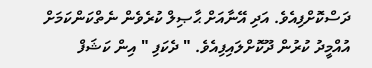ދަސްކޮށްފިއެވެ. އަދި އޭނާއަށް ޙާޞިލް ކުރެވެން ނެތްކަންކަމަށް އުއްމީދު ކުރުން ދޫކޮށްލައިފިއެވެ. " ދެކަފި " އިން ކަޝަފް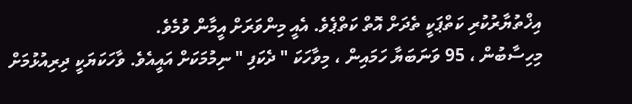އިޚްތުޔާރުކުރި ކަތްޕަކީ ތެދަށް އޮތް ކަތްޕެވެ. އެއީ މިންވަރަށް އީމާން ވުމެވެ.
މިހިސާބުން ، 95 ވަނަބަޔާ ހަމައިން ، މިވާހަކަ " ދެކަފި " ނިމުމަކަށް އައީއެވެ. ވާހަކަޔަކީ ދިރިއުޅުމަށް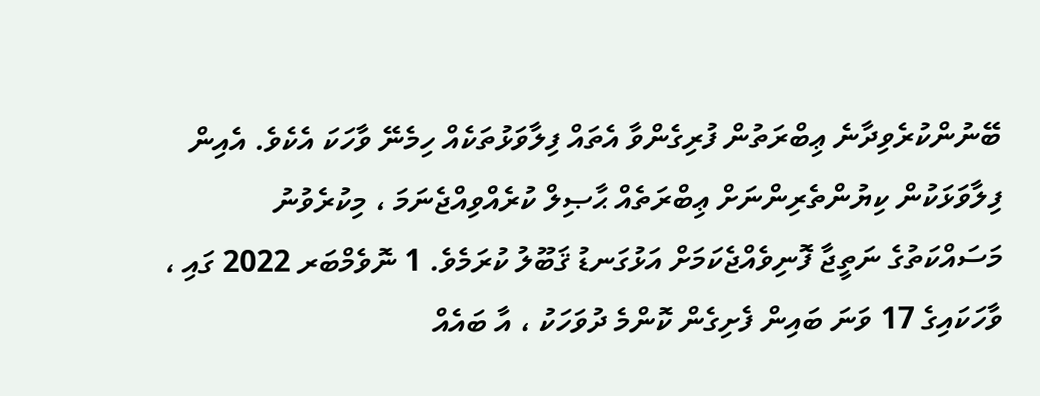ބޭނުންކުރެވިދާނެ ޢިބްރަތުން ފުރިގެންވާ އެތައް ފިލާވަޅުތަކެއް ހިމެނޭ ވާހަކަ އެކެވެ. އެއިން ފިލާވަޅަކުން ކިޔުންތެރިންނަށް ޢިބްރަތެއް ޙާޞިލް ކުރެއްވިއްޖެނަމަ ، މިކުރެވުނު މަސައްކަތުގެ ނަތީޖާ ފޮނިވެއްޖެކަމަށް އަޅުގަނޑު ޤަބޫލު ކުރަމެވެ. 1 ނޮވެމްބަރ 2022 ގައި ، ވާހަކައިގެ 17 ވަނަ ބައިން ފެށިގެން ކޮންމެ ދުވަހަކު ، އާ ބައެއް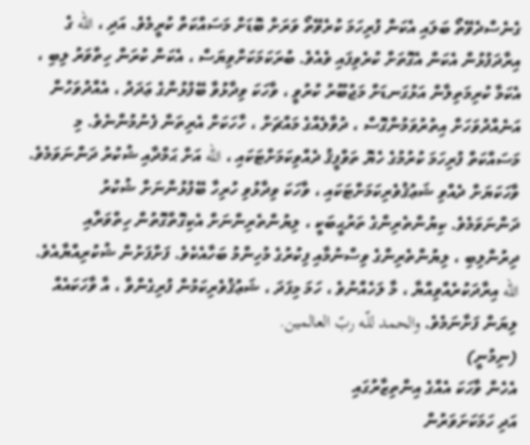ގެނެސްދެވޭތޯ ބަލައި އެކަން ފުރިހަމަ ކުރެވޭތޯ ވަރަށް ބޮޑަށް މަސައްކަތް ކުރީމެވެ. އަދި ، الله ގެ އިރާދަފުޅުން އެކަން އެގޮތަށް ކުރެވިފައި ވެއެވެ. ބުރަކަމަކަށްވިޔަސް ، އެކަން ކުރަން ހިތްވަރު ލިބި ، އެކަމާ ކުރިމަތިލާން އަޅުގަނޑަށް މަޖުބޫރު ކުރުވީ ، ވާހަކަ ވިދާޅުވާ ބޭފުޅުންގެ ޢަދަދު ، އެއްދުވަހުން އަނެއްދުވަހަށް އިތުރުވަމުންގޮސް ، ދުވާލެއްގެ މައްޗަށް ، ހާހަކަށް އެރިތަން ފެނުމުންނެވެ. މި މަސައްކަތް ފުރިހަމަ ކުރުމުގެ ހެޔޮ ތަވްފީޤު ދެއްވިކަމަށްޓަކައި ، الله އަށް ޙަމްދާއި ޝުކުރު ދަންނަވަމެވެ. ވާހަކަޔަށް ދެއްވި ޝަޢުޤުވެރިކަމަށްޓަކައި ، ވާހަކަ ވިދާޅުވި ހުރިހާ ބޭފުޅުންނަށް ޝުކުރު ދަންނަވަމެވެ. ކިޔުންތެރިންގެ ތަރުޙީބަކީ ، ލިޔުންތެރިންނަށް އެކިގޮތްގޮތުން ހިތްވަރާއި ދިރުންލިބި ، ލިޔުންތެރިންގެ ވިސްނުމާއި ފިކުރުގެ މުހިންމު ބަހާއެކެވެ. ފަށްފަށުން ޝުކުރިއްޔާއެވެ. الله އިރާދަކުރެއްވިއްޔާ ، މާ ލަހެއްނުވެ ، ހަމަ މިފަދަ ، ޝަޢުޤުވެރިކަމުން ފުރިގެންވާ ، އާ ވާހަކައެއް ލިޔަން ފަށާނަމެވެ. والحمد للّـه ربّ العالمين.
(ނިމުނީ)
އެހެން ވާހަކަ އެއްގެ އިންތިޒާރުގައި
އަދި ހަމަކަށަވަރުން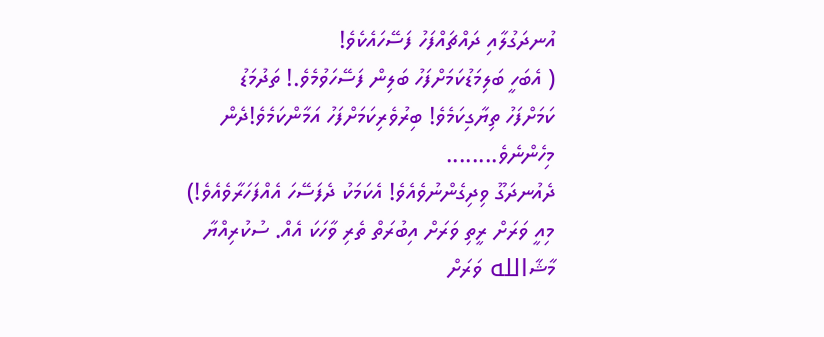އުނދަގުލާއި ދައްޗައްފަހު ފަސޭހައެކެވެ!
( އެބަހީ ބަލިމަޑުކަމަށްފަހު ބަލިން ފަސޭހަވުމެވެ.! ތަދުމަޑު
ކަމަށްފަހު ތިޔާގިކަމެވެ! ބިރުވެރިކަމަށްފަހު އަމާންކަމެވެ!ދެން
މިހެންނެވެ........
ދެއުނދަގޫ ވިދިގެންނުވެއެވެ! އެކަމަކު ދެފަސޭހަ އެއްފަހަރާވެއެވެ!)
މިއީ ވަރަށް ރީތި ވަރަށް އިބުރަތް ތެރި ވާހަކަ އެއް. ސުކުރިއްޔާ
މާޝާالله ވަރަށް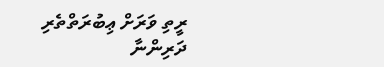ރީތި ވަރަށް ޢިބުރަތްތެރި ދަރިންނާ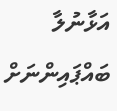އަޅާނުލާ ބައްޕައިންނަށް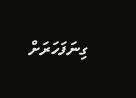ގިނަފަހަރަށް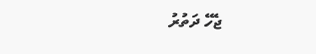ޖެހޭ ދަތުރު